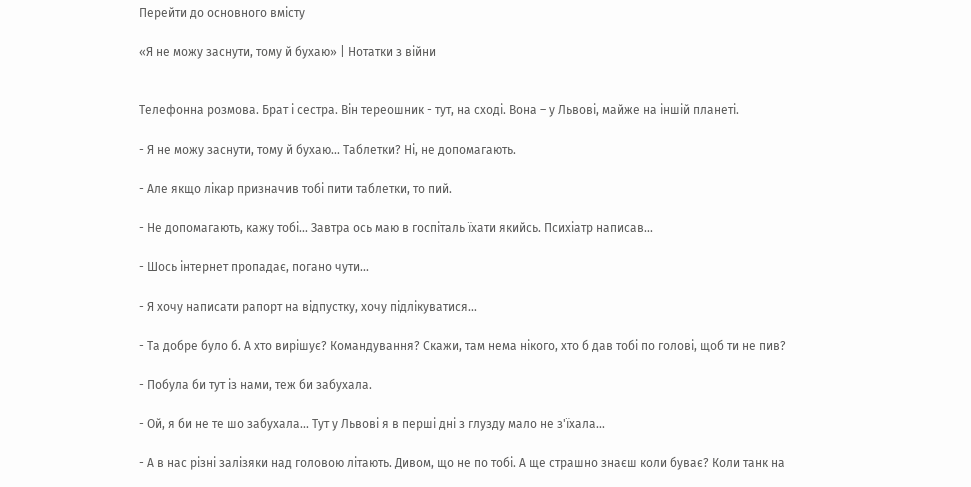Перейти до основного вмісту

«Я не можу заснути, тому й бухаю» | Нотатки з війни


Телефонна розмова. Брат і сестра. Він тереошник - тут, на сході. Вона – у Львові, майже на іншій планеті.

- Я не можу заснути, тому й бухаю... Таблетки? Ні, не допомагають.

- Але якщо лікар призначив тобі пити таблетки, то пий.

- Не допомагають, кажу тобі... Завтра ось маю в госпіталь їхати якийсь. Психіатр написав...

- Шось інтернет пропадає, погано чути...

- Я хочу написати рапорт на відпустку, хочу підлікуватися...

- Та добре було б. А хто вирішує? Командування? Скажи, там нема нікого, хто б дав тобі по голові, щоб ти не пив?

- Побула би тут із нами, теж би забухала.

- Ой, я би не те шо забухала... Тут у Львові я в перші дні з глузду мало не з'їхала...

- А в нас різні залізяки над головою літають. Дивом, що не по тобі. А ще страшно знаєш коли буває? Коли танк на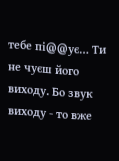тебе пі@@ує… Ти не чуєш його виходу. Бо звук виходу - то вже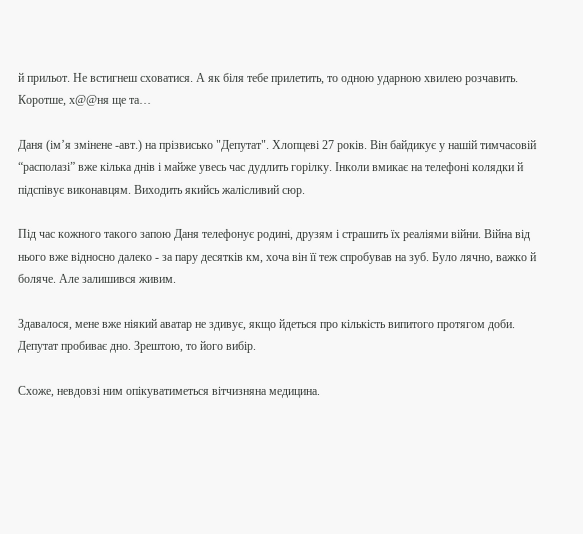й прильот. Не встигнеш сховатися. А як біля тебе прилетить, то одною ударною хвилею розчавить. Коротше, х@@ня ще та…

Даня (ім’я змінене -авт.) на прізвисько "Депутат". Хлопцеві 27 років. Він байдикує у нашій тимчасовій “располазі” вже кілька днів і майже увесь час дудлить горілку. Інколи вмикає на телефоні колядки й підспівує виконавцям. Виходить якийсь жалісливий сюр.

Під час кожного такого запою Даня телефонує родині, друзям і страшить їх реаліями війни. Війна від нього вже відносно далеко - за пару десятків км, хоча він її теж спробував на зуб. Було лячно, важко й боляче. Але залишився живим.

Здавалося, мене вже ніякий аватар не здивує, якщо йдеться про кількість випитого протягом доби. Депутат пробиває дно. Зрештою, то його вибір.

Схоже, невдовзі ним опікуватиметься вітчизняна медицина.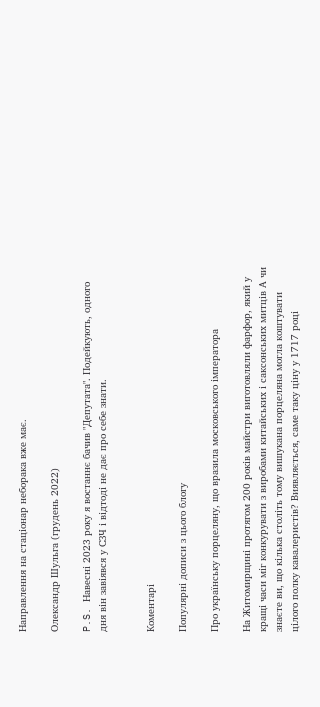Направлення на стаціонар неборака вже має.

Олександр Шульга (грудень 2022)

P.S. Навесні 2023 року я востаннє бачив "Депутата". Подейкують, одного дня він завіявся у СЗЧ і відтоді не дає про себе знати.


Коментарі

Популярні дописи з цього блогу

Про українську порцеляну, що вразила московського імператора

На Житомирщині протягом 200 років майстри виготовляли фарфор, який у кращі часи міг конкурувати з виробами китайських і саксонських митців А чи знаєте ви, що кілька століть тому вишукана порцеляна могла коштувати цілого полку кавалеристів? Виявляється, саме таку ціну у 1717 році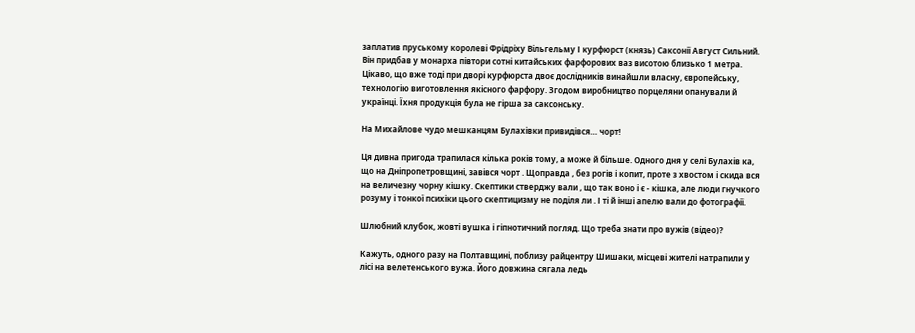заплатив пруському королеві Фрідріху Вільгельму І курфюрст (князь) Саксонії Август Сильний. Він придбав у монарха півтори сотні китайських фарфорових ваз висотою близько 1 метра. Цікаво, що вже тоді при дворі курфюрста двоє дослідників винайшли власну, європейську, технологію виготовлення якісного фарфору. Згодом виробництво порцеляни опанували й українці. Їхня продукція була не гірша за саксонську.

На Михайлове чудо мешканцям Булахівки привидівся… чорт!

Ця дивна пригода трапилася кілька років тому, а може й більше. Одного дня у селі Булахів ка, що на Дніпропетровщині, завівся чорт . Щоправда , без рогів і копит, проте з хвостом і скида вся на величезну чорну кішку. Скептики стверджу вали , що так воно і є - кішка, але люди гнучкого розуму і тонкої психіки цього скептицизму не поділя ли . І ті й інші апелю вали до фотографії.

Шлюбний клубок, жовті вушка і гіпнотичний погляд. Що треба знати про вужів (відео)?

Кажуть, одного разу на Полтавщині, поблизу райцентру Шишаки, місцеві жителі натрапили у лісі на велетенського вужа. Його довжина сягала ледь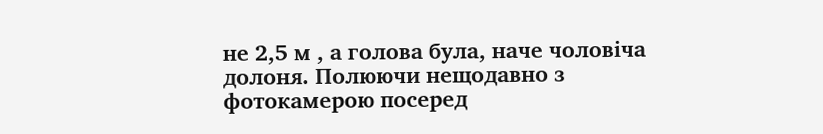не 2,5 м , а голова була, наче чоловіча долоня. Полюючи нещодавно з фотокамерою посеред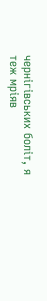чернігівських боліт, я теж мріяв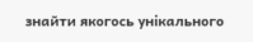знайти якогось унікального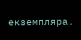екземпляра.